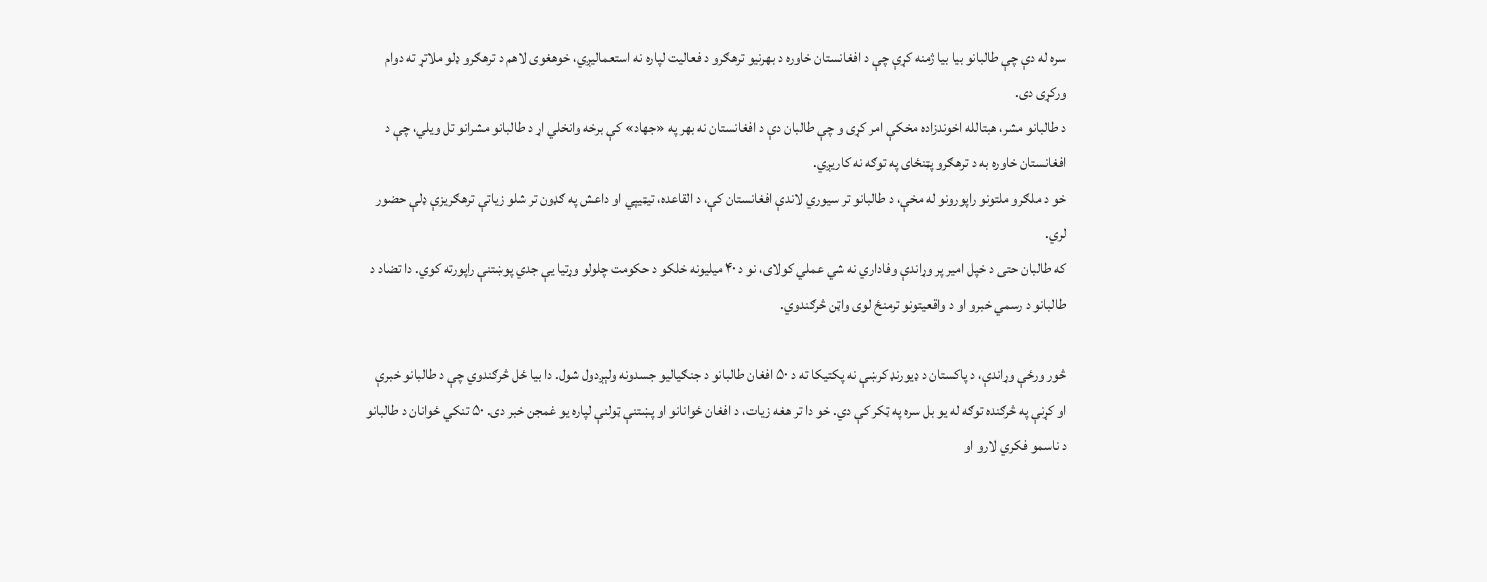سره له دې چې طالبانو بیا بیا ژمنه کړې چې د افغانستان خاوره د بهرنیو ترهګرو د فعالیت لپاره نه استعمالیږي، خوهغوی لاهم د ترهګرو ډلو ملاتړ ته دوام ورکړی دی.
د طالبانو مشر، هبتالله اخوندزاده مخکې امر کړی و چې طالبان دې د افغانستان نه بهر په «جهاد» کې برخه وانخلي اړ د طالبانو مشرانو تل ویلي، چې د افغانستان خاوره به د ترهګرو پټنځای په توګه نه کاریږي.
خو د ملګرو ملتونو راپورونو له مخې، د طالبانو تر سیوري لاندې افغانستان کې، د القاعده، تیټيپي او داعش په ګډون تر شلو زیاتې ترهګریزې ډلې حضور لري.
که طالبان حتی د خپل امیر پر وړاندې وفاداري نه شي عملي کولای، نو د ۴۰ میلیونه خلکو د حکومت چلولو وړتیا یې جدي پوښتنې راپورته کوي. دا تضاد د طالبانو د رسمي خبرو او د واقعیتونو ترمنځ لوی واټن څرګندوي.

څور ورځې وړاندې، د پاکستان د ډیورنډ کرښې نه پکتیکا ته د ۵۰ افغان طالبانو د جنګیالیو جسدونه ولېږدول شول. دا بیا ځل څرګندوي چې د طالبانو خبرې او کړنې په څرګنده توګه له یو بل سره په ټکر کې دي. خو دا تر هغه زیات، د افغان ځوانانو او پښتنې ټولنې لپاره یو غمجن خبر دی. ۵۰ تنکي ځوانان د طالبانو د ناسمو فکري لارو او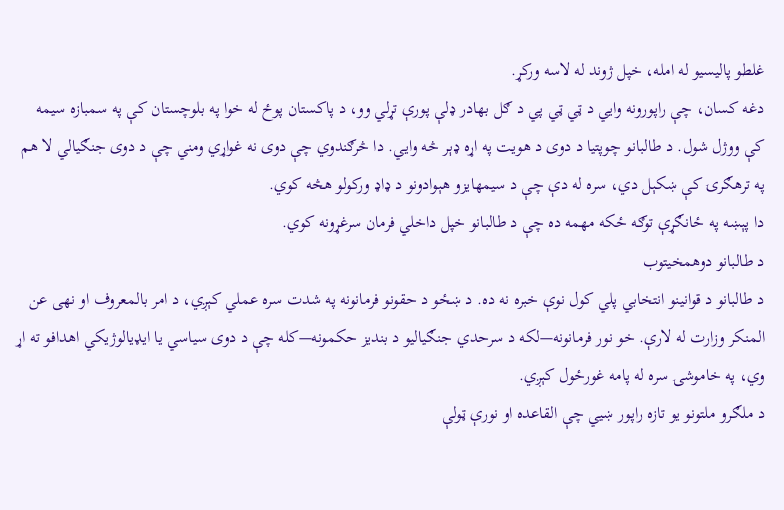غلطو پالیسیو له امله، خپل ژوند له لاسه ورکړ.
دغه کسان، چې راپورونه وایي د ټي ټي پي د ګل بهادر ډلې پورې تړلي وو، د پاکستان پوځ له خوا په بلوچستان کې په سمبازه سیمه کې ووژل شول. د طالبانو چوپتیا د دوی د هویت په اړه ډېر څه وايي. دا څرګندوي چې دوی نه غواړي ومني چې د دوی جنګیالي لا هم په ترهګرۍ کې ښکېل دي، سره له دې چې د سیمهایزو هېوادونو د ډاډ ورکولو هڅه کوي.
دا پېښه په ځانګړې توګه ځکه مهمه ده چې د طالبانو خپل داخلي فرمان سرغړونه کوي.
د طالبانو دوهمخیتوب
د طالبانو د قوانینو انتخابي پلي کول نوې خبره نه ده. د ښځو د حقونو فرمانونه په شدت سره عملي کېږي، د امر بالمعروف او نهی عن المنکر وزارت له لارې. خو نور فرمانونه—لکه د سرحدي جنګیالیو د بندیز حکمونه—کله چې د دوی سیاسي یا ایډیالوژیکي اهدافو ته اړ وي، په خاموشۍ سره له پامه غورځول کېږي.
د ملګرو ملتونو یو تازه راپور ښيي چې القاعده او نورې ټولې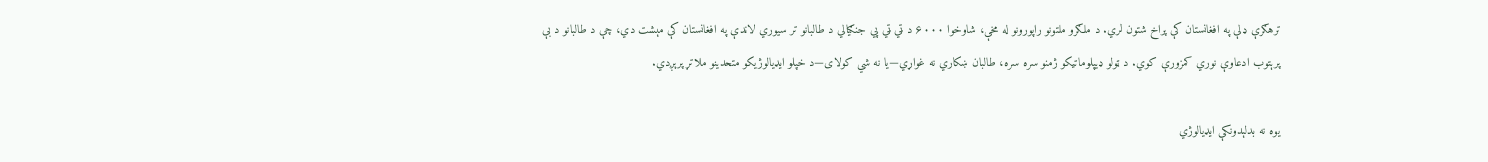ترهګرې ډلې په افغانستان کې پراخ شتون لري. د ملګرو ملتونو راپورونو له مخې، شاوخوا ۶۰۰۰ د ټي ټي پي جنګیالي د طالبانو تر سیوري لاندې په افغانستان کې مېشت دي، چې د طالبانو د بې پرېتوب ادعاوې نوري کمزورې کوي. د ټولو ډیپلوماتیکو ژمنو سره سره، طالبان ښکاري نه غواړي—یا نه شي کولای—د خپلو ایډیالوژیکو متحدینو ملاتړ پرېږدي.

یوه نه بدلېدونکې ایډیالوژي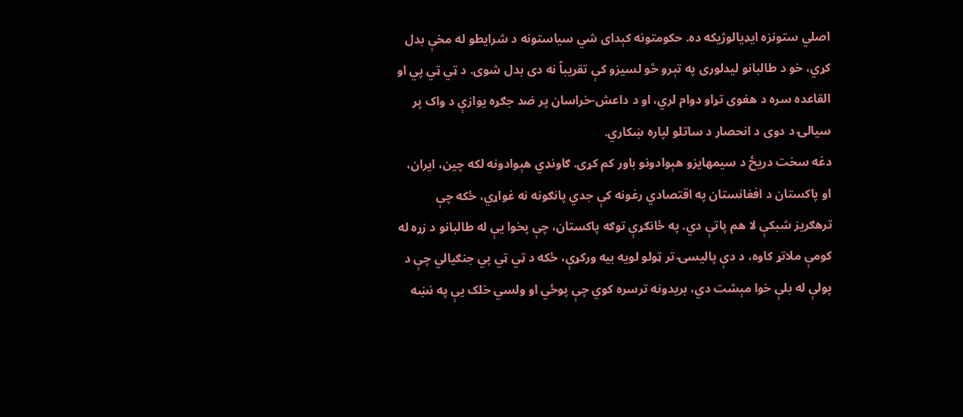اصلي ستونزه ایډیالوژیکه ده. حکومتونه کېدای شي سیاستونه د شرایطو له مخې بدل کړي، خو د طالبانو لیدلوری په تېرو څو لسیزو کې تقریباً نه دی بدل شوی. د ټي ټي پي او القاعده سره د هغوی تړاو دوام لري، او د داعش-خراسان پر ضد جګړه یوازې د واک پر سیالۍ د دوی د انحصار د ساتلو لپاره ښکاري.
دغه سخت دریځ د سیمهایزو هېوادونو باور کم کړی. ګاونډي هېوادونه لکه چین، ایران، او پاکستان د افغانستان په اقتصادي رغونه کې جدي پانګونه نه غواړي، ځکه چې ترهګریز شبکې لا هم پاتې دي. په ځانګړې توګه پاکستان، چې پخوا یې له طالبانو د زړه له کومې ملاتړ کاوه، د دې پالیسۍ تر ټولو لویه بیه ورکړې، ځکه د ټي ټي پي جنګیالي چې د پولې له بلې خوا مېشت دي، بریدونه ترسره کوي چې پوځي او ولسي خلک یې په نښه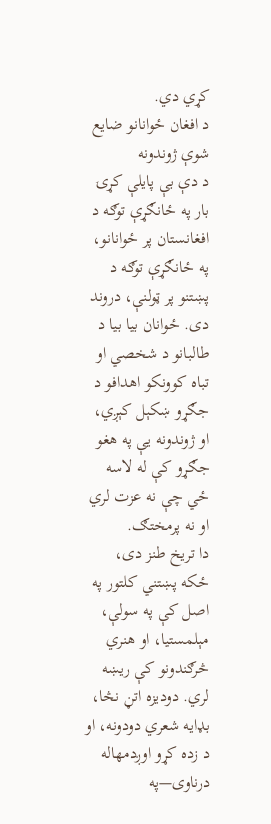کړي دي.
د افغان ځوانانو ضایع شوې ژوندونه
د دې بې پایلې کړۍ بار په ځانګړې توګه د افغانستان پر ځوانانو، په ځانګړې توګه د پښتنو پر ټولنې، دروند دی. ځوانان بیا بیا د طالبانو د شخصي او تباه کوونکو اهدافو د جګړو ښکېل کېږي، او ژوندونه یې په هغو جګړو کې له لاسه ځي چې نه عزت لري او نه پرمختګ.
دا تریخ طنز دی، ځکه پښتني کلتور په اصل کې په سولې، مېلمستیا، او هنري څرګندونو کې ریښه لري. دودیزه اتڼ نڅا، بډایه شعري دودونه، او د زده کړو اوږدمهاله درناوی—په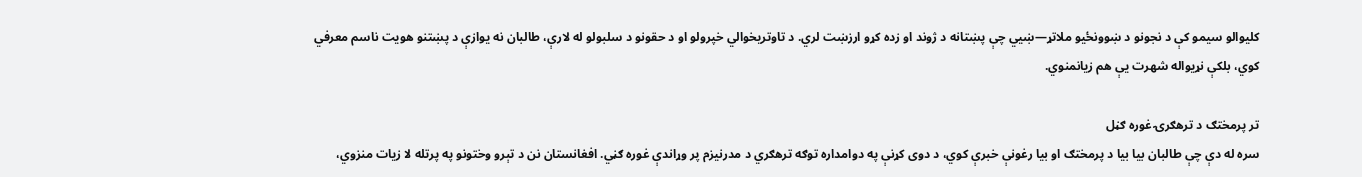کليوالو سیمو کې د نجونو د ښوونځیو ملاتړ—ښيي چې پښتانه د ژوند او زده کړو ارزښت لري. د تاوتریخوالي خپرولو او د حقونو د سلبولو له لارې، طالبان نه یوازې د پښتنو هویت ناسم معرفي کوي، بلکې نړیواله شهرت یې هم زیانمنوي.

تر پرمختګ د ترهګرۍ غوره ګڼل
سره له دې چې طالبان بیا بیا د پرمختګ او بیا رغونې خبرې کوي، د دوی کړنې په دوامداره توګه ترهګري د مدرنیزم پر وړاندې غوره ګڼي. افغانستان نن د تېرو وختونو په پرتله لا زیات منزوي،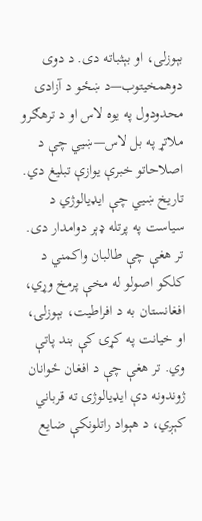بېوزلی، او بېثباته دی. د دوی دوهمخیتوب—د ښځو د آزادۍ محدودول په یوه لاس او د ترهګرو ملاتړ په بل لاس—ښيي چې د اصلاحاتو خبرې یوازې تبلیغ دي.
تاریخ ښيي چې ایډیالوژي د سیاست په پرتله ډېر دوامدار دی. تر هغې چې طالبان واکمني د کلکو اصولو له مخې پرمخ وړي، افغانستان به د افراطیت، بېوزلۍ، او خیانت په کړۍ کې بند پاتې وي. تر هغې چې د افغان ځوانان ژوندونه دې ایډیالوژۍ ته قرباني کېږي، د هېواد راتلونکې ضایع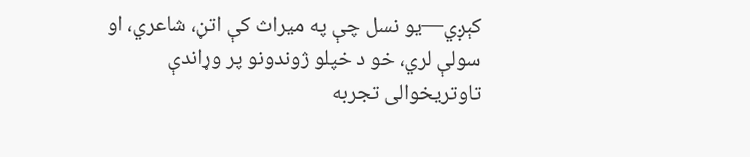کېږي—یو نسل چې په میراث کې اتڼ، شاعري، او سولې لري، خو د خپلو ژوندونو پر وړاندې تاوتریخوالی تجربه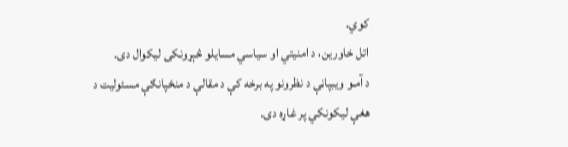کوي.
اتل خاورین، د امنیتي او سیاسي مسایلو څېړونکی لیکوال دی.
د آمـو ویبپاڼې د نظرونو په برخه کې د مقالې د منځپانګې مسئولیت د هغې لیکونکي پر غاړه دی.